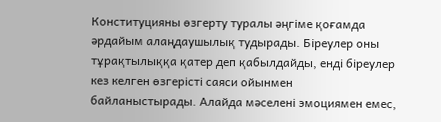Конституцияны өзгерту туралы әңгіме қоғамда әрдайым алаңдаушылық тудырады. Біреулер оны тұрақтылыққа қатер деп қабылдайды, енді біреулер кез келген өзгерісті саяси ойынмен байланыстырады. Алайда мәселені эмоциямен емес,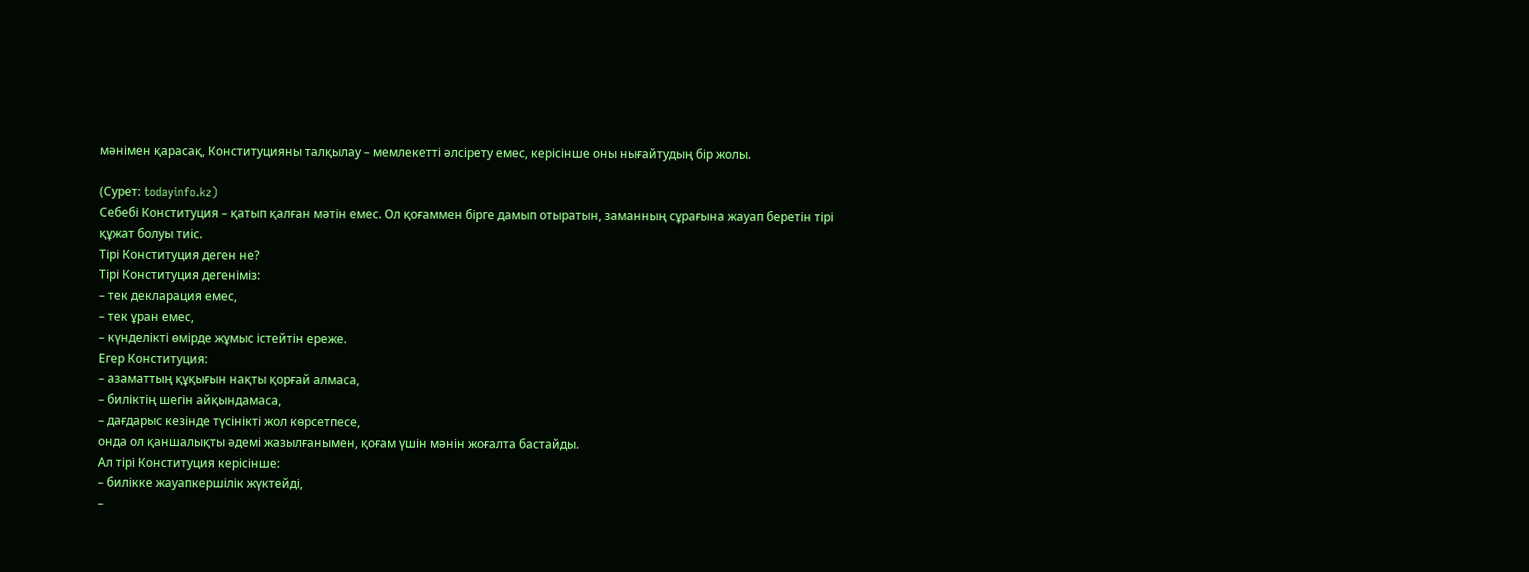мәнімен қарасақ, Конституцияны талқылау – мемлекетті әлсірету емес, керісінше оны нығайтудың бір жолы.

(Сурет: todayinfo.kz)
Себебі Конституция – қатып қалған мәтін емес. Ол қоғаммен бірге дамып отыратын, заманның сұрағына жауап беретін тірі құжат болуы тиіс.
Тірі Конституция деген не?
Тірі Конституция дегеніміз:
– тек декларация емес,
– тек ұран емес,
– күнделікті өмірде жұмыс істейтін ереже.
Егер Конституция:
– азаматтың құқығын нақты қорғай алмаса,
– биліктің шегін айқындамаса,
– дағдарыс кезінде түсінікті жол көрсетпесе,
онда ол қаншалықты әдемі жазылғанымен, қоғам үшін мәнін жоғалта бастайды.
Ал тірі Конституция керісінше:
– билікке жауапкершілік жүктейді,
–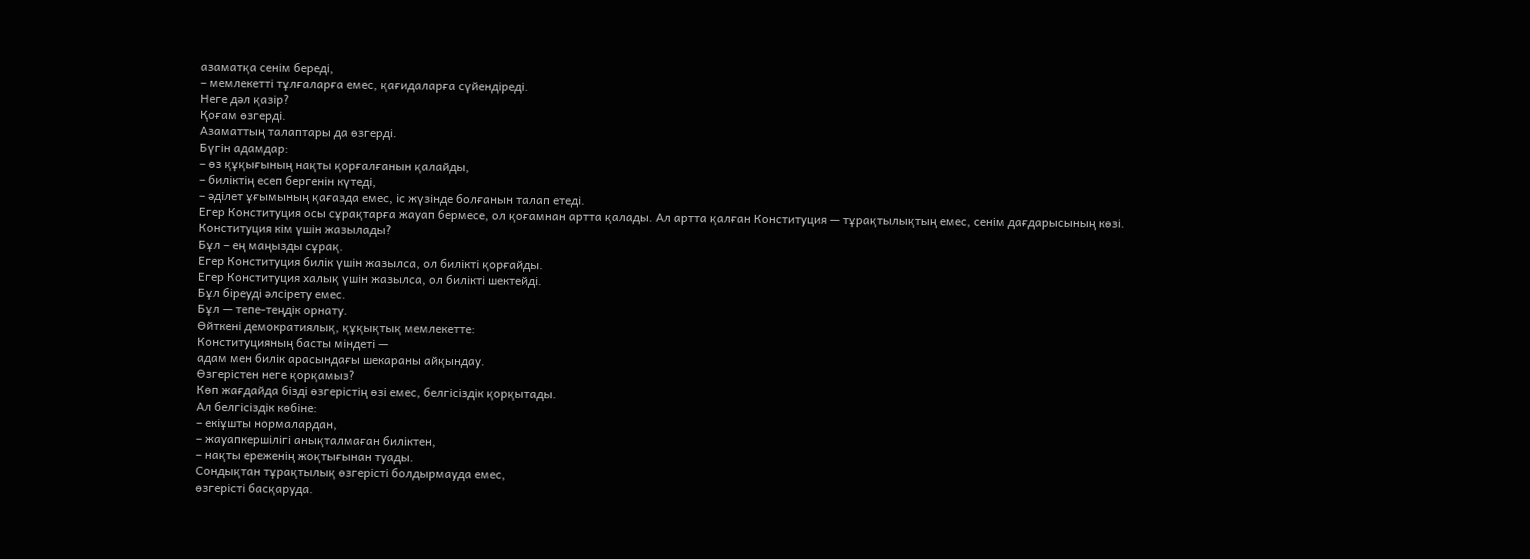азаматқа сенім береді,
– мемлекетті тұлғаларға емес, қағидаларға сүйендіреді.
Неге дәл қазір?
Қоғам өзгерді.
Азаматтың талаптары да өзгерді.
Бүгін адамдар:
– өз құқығының нақты қорғалғанын қалайды,
– биліктің есеп бергенін күтеді,
– әділет ұғымының қағазда емес, іс жүзінде болғанын талап етеді.
Егер Конституция осы сұрақтарға жауап бермесе, ол қоғамнан артта қалады. Ал артта қалған Конституция — тұрақтылықтың емес, сенім дағдарысының көзі.
Конституция кім үшін жазылады?
Бұл – ең маңызды сұрақ.
Егер Конституция билік үшін жазылса, ол билікті қорғайды.
Егер Конституция халық үшін жазылса, ол билікті шектейді.
Бұл біреуді әлсірету емес.
Бұл — тепе-теңдік орнату.
Өйткені демократиялық, құқықтық мемлекетте:
Конституцияның басты міндеті —
адам мен билік арасындағы шекараны айқындау.
Өзгерістен неге қорқамыз?
Көп жағдайда бізді өзгерістің өзі емес, белгісіздік қорқытады.
Ал белгісіздік көбіне:
– екіұшты нормалардан,
– жауапкершілігі анықталмаған биліктен,
– нақты ереженің жоқтығынан туады.
Сондықтан тұрақтылық өзгерісті болдырмауда емес,
өзгерісті басқаруда.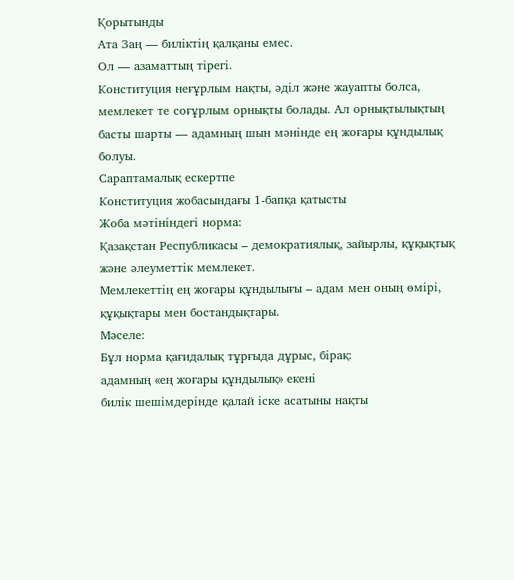Қорытынды
Ата Заң — биліктің қалқаны емес.
Ол — азаматтың тірегі.
Конституция неғұрлым нақты, әділ және жауапты болса, мемлекет те соғұрлым орнықты болады. Ал орнықтылықтың басты шарты — адамның шын мәнінде ең жоғары құндылық болуы.
Сараптамалық ескертпе
Конституция жобасындағы 1-бапқа қатысты
Жоба мәтініндегі норма:
Қазақстан Республикасы – демократиялық, зайырлы, құқықтық және әлеуметтік мемлекет.
Мемлекеттің ең жоғары құндылығы – адам мен оның өмірі, құқықтары мен бостандықтары.
Мәселе:
Бұл норма қағидалық тұрғыда дұрыс, бірақ:
адамның «ең жоғары құндылық» екені
билік шешімдерінде қалай іске асатыны нақты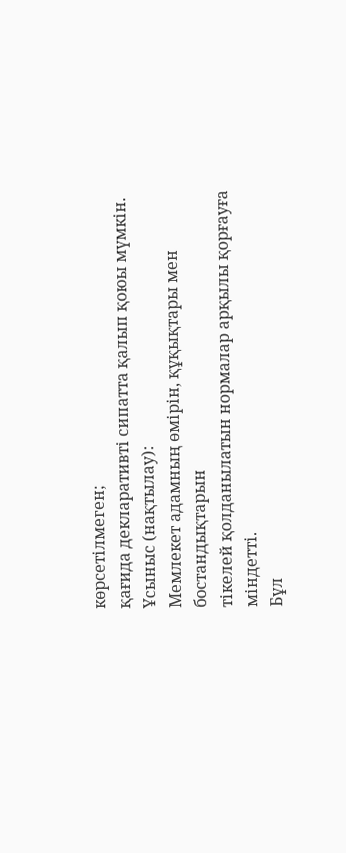көрсетілмеген;
қағида декларативті сипатта қалып қоюы мүмкін.
Ұсыныс (нақтылау):
Мемлекет адамның өмірін, құқықтары мен бостандықтарын
тікелей қолданылатын нормалар арқылы қорғауға міндетті.
Бұл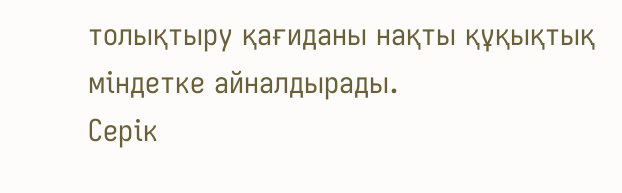толықтыру қағиданы нақты құқықтық міндетке айналдырады.
Серік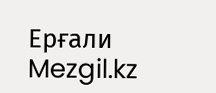Ерғали
Mezgil.kz